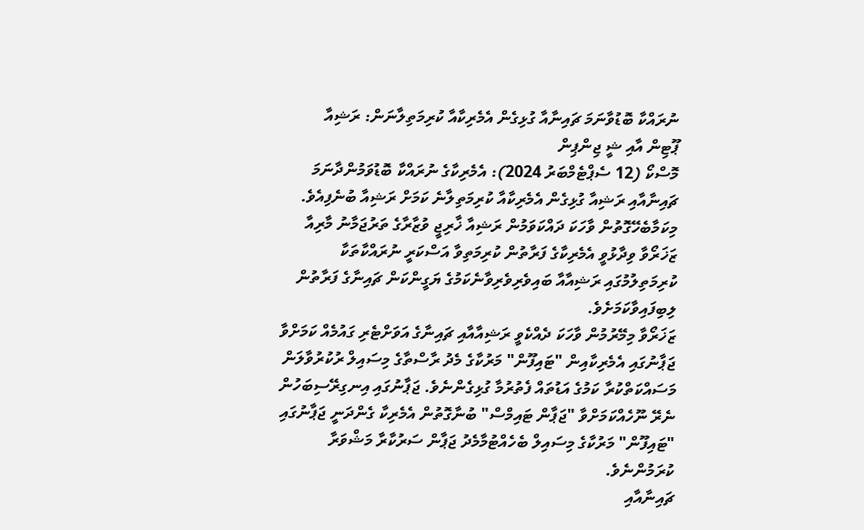ނުރައްކާ ބޮޑުވާނަމަ ޗައިނާއާ ގުޅިގެން އެމެރިކާއާ ކުރިމަތިލާނަން: ރަޝިއާ
ޕޫޓިން އާއި ޝީ ޖިންޕިން
މޮސްކޯ (12 ސެޕްޓެމްބަރު 2024): އެމެރިކާގެ ނުރައްކާ ބޮޑުވަމުންދާނަމަ ޗައިނާއާއި ރަޝިއާ ގުޅިގެން އެމެރިކާއާ ކުރިމަތިލާނެ ކަމަށް ރަޝިއާ ބުނެފިއެވެ.
މިކަމާބެހޭގޮތުން ވާހަކަ ދައްކަވަމުން ރަޝިއާ ޚާރިޖީ ވުޒާރާގެ ތަރުޖަމާނު މާރިއާ ޒަޚަރޯވާ ވިދާޅުވީ އެމެރިކާގެ ފަރާތުން ކުރިމަތިވާ އަސްކަރީ ނުރައްކާތަކާ ކުރިމަތިލުމުގައި ރަޝިއާއާ ބައިވެރިވެރިވާނެކަމުގެ ޔަގީންކަން ޗައިނާގެ ފަރާތުން ލިބިފައިވާކަމަށެވެ.
ޒަޚަރޯވާ މިމޭރުމުން ވާހަކަ ދެއްކެވީ ރަޝިއާއާއި ޗައިނާގެ އަވަށްޓެރި ގައުމެއް ކަމަށްވާ ޖަޕާނުގައި އެމެރިކާއިން "ޓައިފޫން" މަރުކާގެ މެދު ރާސްތާގެ މިސައިލް ރުކުރުވާލަން މަސައްކަތްކުރާ ކަމުގެ އަޑުތައް ފެތުރުމާ ގުޅިގެންނެވެ. ޖަޕާނުގައި އިނގިރޭސިބަހުން ނެރޭ ނޫހެއްކަމަށްވާ "ޖަޕާން ޓައިމްސް" ބުނާގޮތުން އެމެރިކާ ގެންދަނީ ޖަޕާނުގައި "ޓައިފޫން" މަރުކާގެ މިސައިލް ބެހެއްޓުމާމެދު ޖަޕާން ސަރުކާރާ މަޝްވަރާ ކުރަމުންނެވެ.
ޗައިނާއާއި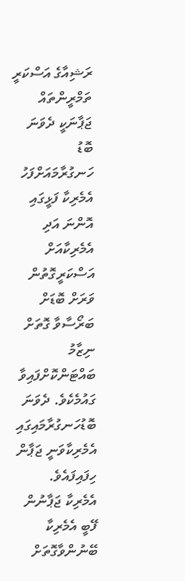ރަޝިއާގެ އަސްކަރީ ތަމްރީންތައް
ޖަޕާނަކީ ދެވަނަ ބޮޑު ހަނގުރާމައަށްފަހު އެމެރިކާ ފަޅީގައި އޮންނަ އަދި އެމެރިކާއަށް އަސްކަރީގޮތުން ވަރަށް ބޮޑަށް ބަރޯސާވާ ގޮތަށް ނިޒާމު ބައްޓަންކޮށްފައިވާ ގައުމެކެވެ. ދެވަނަ ބޮޑުހަނގުރާމައިގައި އެމެރިކާވަނީ ޖަޕާން ހިފައިފައެވެ. އެމެރިކާ ޖަޕާނުން ފޭބީ އެމެރިކާ ބޭނުންވާގޮތަށް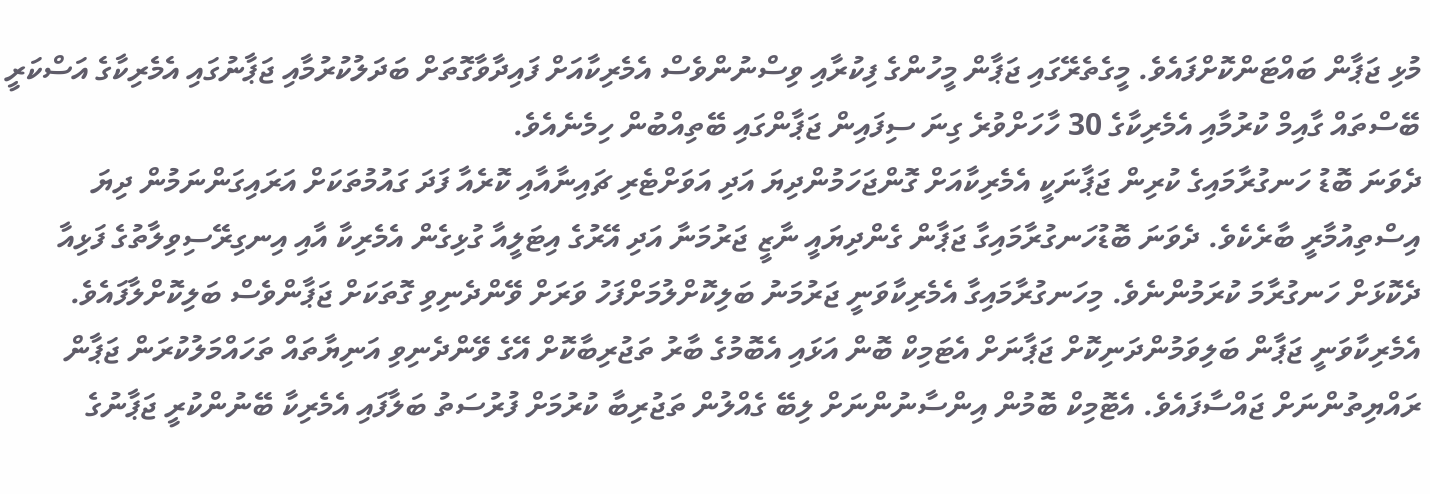މުޅި ޖަޕާން ބައްޓަންކޮށްފައެވެ. މީގެތެރޭގައި ޖަޕާން މީހުންގެ ފިކުރާއި ވިސްނުންވެސް އެމެރިކާއަށް ފައިދާވާގޮތަށް ބަދަލުކުރުމާއި ޖަޕާނުގައި އެމެރިކާގެ އަސްކަރީ ބޭސްތައް ގާއިމް ކުރުމާއި އެމެރިކާގެ 30 ހާހަށްވުރެ ގިނަ ސިފައިން ޖަޕާންގައި ބޭތިއްބުން ހިމެނެއެވެ.
ދެވަނަ ބޮޑު ހަނގުރާމައިގެ ކުރިން ޖަޕާނަކީ އެމެރިކާއަށް ގޮންޖަހަމުންދިޔަ އަދި އަވަށްޓެރި ޗައިނާއާއި ކޮރެއާ ފަދަ ގައުމުތަކަށް އަރައިގަންނަމުން ދިޔަ އިސްތިއުމާރީ ބާރެކެވެ. ދެވަނަ ބޮޑުހަނގުރާމައިގާ ޖަޕާން ގެންދިޔައީ ނާޒީ ޖަރުމަނާ އަދި އޭރުގެ އިޓަލީއާ ގުޅިގެން އެމެރިކާ އާއި އިނގިރޭސިވިލާތުގެ ފަޅިއާ ދެކޮޅަށް ހަނގުރާމަ ކުރަމުންނެވެ. މިހަނގުރާމައިގާ އެމެރިކާވަނީ ޖަރުމަނު ބަލިކޮށްލުމަށްފަހު ވަރަށް ވޭންދެނިވި ގޮތަކަށް ޖަޕާންވެސް ބަލިކޮށްލާފައެވެ.
އެމެރިކާވަނީ ޖަޕާން ބަލިވަމުންދަނިކޮށް ޖަޕާނަށް އެޓަމިކް ބޮން އަޅައި އެބޮމުގެ ބާރު ތަޖުރިބާކޮށް އޭގެ ވޭންދެނިވި އަނިޔާތައް ތަހައްމަލުކުރަން ޖަޕާން ރައްޔިތުންނަށް ޖައްސާފައެވެ. އެޓޮމިކް ބޮމުން އިންސާނުންނަށް ލިބޭ ގެއްލުން ތަޖުރިބާ ކުރުމަށް ފުރުސަތު ބަލާފައި އެމެރިކާ ބޭނުންކުރީ ޖަޕާނުގެ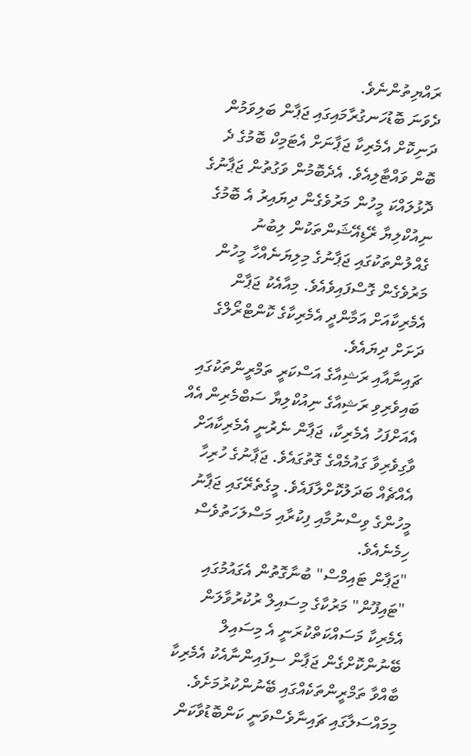ރައްޔިތުންނެވެ.
ދެވަނަ ބޮޑުހަނގުރާމައިގައި ޖަޕާން ބަލިވަމުން ދަނިކޮށް އެމެރިކާ ޖަޕާނަށް އެޓަމިކް ބޮމުގެ ދެ ބޮން ވައްޓާލިއެވެ. އެދެބޮމުން ވަގުތުން ޖަޕާނުގެ ދޮޅުލައްކަ މީހުން މަރުވެގެން ދިޔައިރު އެ ބޮމުގެ ނިއުކްލިޔާ ރޭޑިއޭޝަންތަކުން ލިބުނު ގެއްލުންތަކުގައި ޖަޕާނުގެ މިލިޔަނެއްހާ މީހުން މަރުވެގެން ގޮސްފައިވެއެވެ. މިއާއެކު ޖަޕާން އެމެރިކާއަށް އަމާންދީ އެމެރިކާގެ ކޮންޓްރޯލްގެ ދަށަށް ދިޔައެވެ.
ޗައިނާއާއި ރަޝިއާގެ އަސްކަރީ ތަމްރީންތަކުގައި ބައިވެރިވި ރަޝިއާގެ ނިއުކްލިޔާ ސަބްމެރިން އެއް
އެއަށްފަހު އެމެރިކާ، ޖަޕާން ނެރުނީ އެމެރިކާއަށް ވާގިވެރިވާ ގައުމެއްގެ ގޮތުގައެވެ. ޖަޕާނުގެ ހުރިހާ އެއްޗެއް ބަދަލުކޮށްލާފައެވެ. މީގެތެރޭގައި ޖަޕާނު މީހުންގެ ވިސްނުމާއި ފިކުރާއި މަސްލަހަތުވެސް ހިމެނެއެވެ.
"ޖަޕާން ޓައިމްސް" ބުނާގޮތުން އެގައުމުގައި "ޓައިފޫން" މަރުކާގެ މިސައިލް ރުކުރުވާލަން އެމެރިކާ މަސައްކަތްކުރަނީ އެ މިސައިލް ބޭނުންކޮށްގެން ޖަޕާން ސިފައިންނާއެކު އެމެރިކާ ބާއްވާ ތަމްރީންތަކެއްގައި ބޭނުންކުރުމަށެވެ. މިމައްސަލާގައި ޗައިނާވެސްވަނީ ކަންބޮޑުވާކަން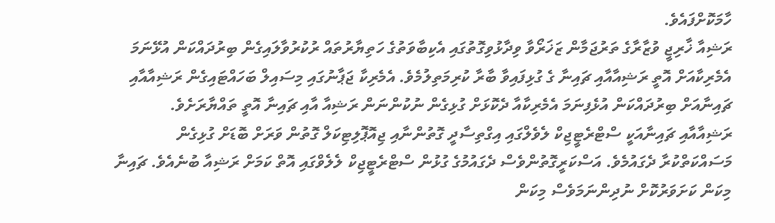ހާމަކޮށްފައެވެ.
ރަޝިއާ ޚާރިޖީ ވުޒާރާގެ ތަރުޖަމާން ޒަޚަރޯވާ ވިދާޅުވިގޮތުގައި އެކިބާވަތުގެ ހަތިޔާރުތައް ރުކުރުވާލައިގެން ބިރުދައްކަން އުޅޭނަމަ އެމެރިކާއަށް އޮތީ ރަޝިއާއާއި ޗައިނާ ގެ ގުޅިފައިވާ ބާރާ ކުރިމަތިލުމެވެ. އެމެރިކާ ޖަޕާނުގައި މިސައިލް ބަހައްޓައިގެން ރަޝިއާއާއި ޗައިނާއަށް ބިރުދައްކަން އުޅެފިނަމަ އެމެރިކާއާ ދެކޮޅަށް ގުޅިގެން ނުކުންނަން ރަޝިއާ އާއި ޗައިނާ އޮތީ ތައްޔާރަށެވެ.
ރަޝިއާއާއި ޗައިނާއަކީ ސްޓްރެޓީޖިކް ލެވެލްގައި އިގްތިސާދީ ގޮތުންނާއި ޖިއޮޕޮލިޓިކަލް ގޮތުން ވަރަށް ބޮޑަށް ގުޅިގެން މަސައްކަތްކުރާ ދެގައުމެވެ. އަސްކަރީގޮތުންވެސް ދެގައުމުގެ ގުޅުން ސްޓްރެޓީޖިކް ލެލެވްގައި އޮތް ކަމަށް ރަޝިއާ ބުނެއެވެ. ޗައިނާ މިކަން ކަށަވަރުކޮށް ނުދިންނަމަވެސް މިކަން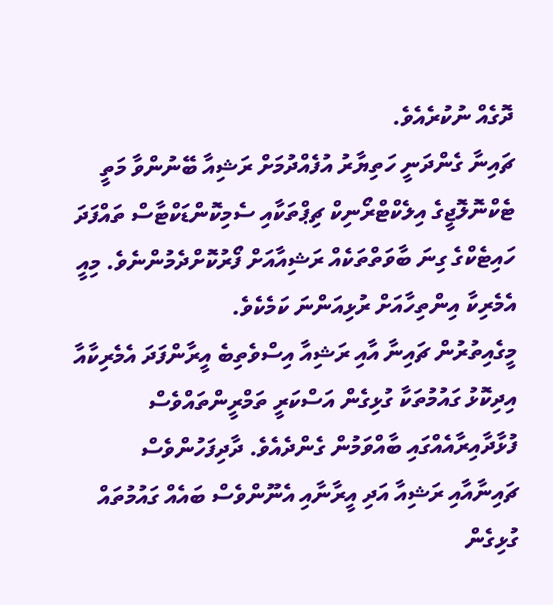ދޮގެއް ނުކުރެއެވެ.
ޗައިނާ ގެންދަނީ ހަތިޔާރު އުފެއްދުމަށް ރަޝިއާ ބޭނުންވާ މަތީ ޓެކްނޮލޮޖީގެ އިލެކްޓްރޯނިކް ޗިޕްތަކާއި ސެމިކޮންޑަކްޓާސް ތައްފަދަ ހައިޓެކްގެ ގިނަ ބާވަތްތަކެއް ރަޝިއާއަށް ފޯރުކޮށްދެމުންނެވެ. މިއީ އެމެރިކާ އިންތިހާއަށް ރުޅިއަންނަ ކަމެކެވެ.
މީގެއިތުރުން ޗައިނާ އާއި ރަޝިއާ އިސްވެތިބެ އީރާންފަދަ އެމެރިކާއާ އިދިކޮޅު ގައުމުތަކާ ގުޅިގެން އަސްކަރީ ތަމްރީންތައްވެސް ފުޅާދާއިރާއެއްގައި ބާއްވަމުން ގެންދެއެވެ. ދާދިފަހުންވެސް ޗައިނާއާއި ރަޝިއާ އަދި އީރާނާއި އެނޫންވެސް ބައެއް ގައުމުތައް ގުޅިގެން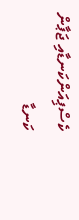ކެސްޕިއަންކަނޑާއި ޖަޕާން ކަނޑާ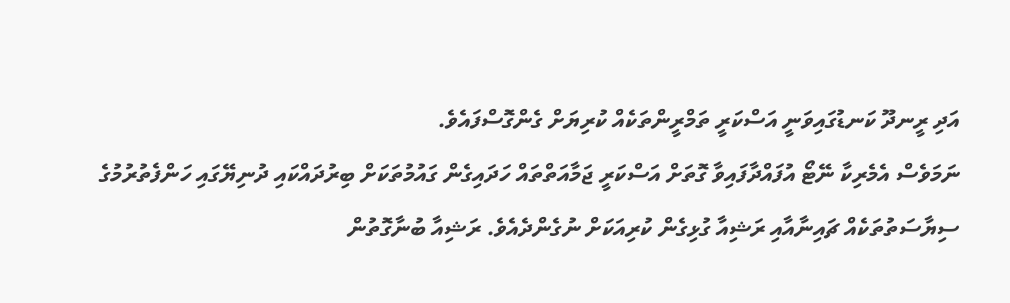އަދި ރީނދޫ ކަނޑުގައިވަނީ އަސްކަރީ ތަމްރީންތަކެއް ކުރިޔަށް ގެންގޮސްފައެވެ.
ނަމަވެސް އެމެރިކާ ނޭޓޯ އުފައްދާފައިވާ ގޮތަށް އަސްކަރީ ޖަމާއަތްތައް ހަދައިގެން ގައުމުތަކަށް ބިރުދައްކައި ދުނިޔޭގައި ހަންފެތުރުމުގެ ސިޔާސަތުތަކެއް ޗައިނާއާއި ރަޝިއާ ގުޅިގެން ކުރިއަކަށް ނުގެންދެއެވެ. ރަޝިއާ ބުނާގޮތުން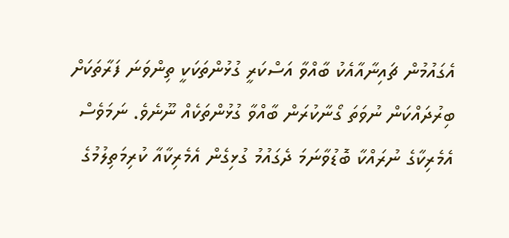އެގައުމުން ޗައިނާއާއެކު ބާއްވާ އަސްކަރީ ގުޅުންތަކަކީ ތިންވަނަ ފަރާތަކަށް ބިރުދައްކަން ނުވަތަ ގޯނާކުރަން ބާއްވާ ގުޅުންތަކެއް ނޫނެވެ. ނަމަވެސް އެމެރިކާގެ ނުރައްކާ ބޮޑުވާނަމަ ދެގައުމު ގުޅިގެން އެމެރިކާއާ ކުރިމަތިލުމުގެ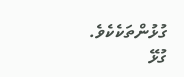ގުޅުންތަކެކެވެ.
ގުޅޭ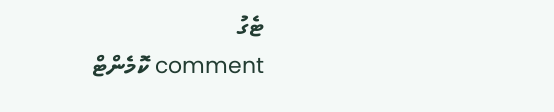ޓެގު
comment ކޮމެންޓް